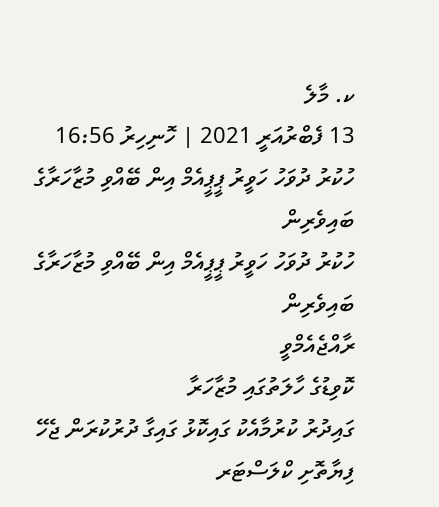ކ. މާލެ
13 ފެބްރުއަރީ 2021 | ހޮނިހިރު 16:56
ހުކުރު ދުވަހު ހަވީރު ޕީޕީއެމް އިން ބޭއްވި މުޒާހަރާގެ ބައިވެރިން
ހުކުރު ދުވަހު ހަވީރު ޕީޕީއެމް އިން ބޭއްވި މުޒާހަރާގެ ބައިވެރިން
ރާއްޖެއެމްވީ
ކޮވިޑުގެ ހާލަތުގައި މުޒާހަރާ
ގައިދުރު ކުރުމާއެކު ގައިކޮޅު ގައިގާ ދުރުކުރަން ޖެހޭ ފިޔާތޮށި ކްލަސްޓަރ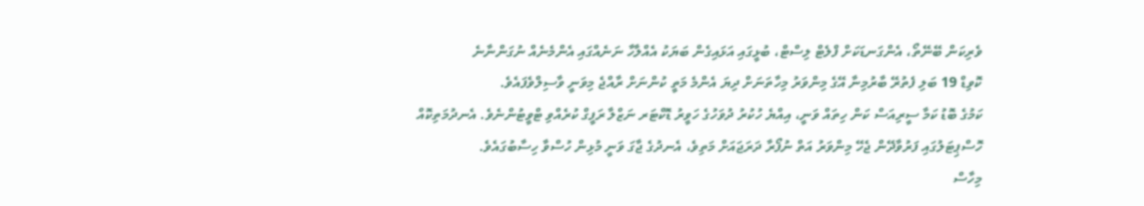ވެރިކަން ބޭނޭތޯ، އެންގަނޑަކަށް ފްލެޓް ލިސްޓް، ބުޅީގައި އަޅައިގެން ބަޔަކު އެއްލާހާ ނަނެއްގައި އެންމެނެއް ނުގަންނާނެ
ކޮވިޑް 19 ބަލި ފެތުރޭ ބާރުމިނާ އޭގެ މިންވަރު މިހާތަނަށް ދިޔަ އެންމެ މަތީ ކުންނަށް ރާއްޖެ މިވަނީ ވާސިލްވެފައެވެ.
ކަމުގެ ބޮޑު ކަމާ ސީރިއަސް ކަން ހިތައް ވަނީ، އިއްޔެ ހުކުރު ދުވަހުގެ ހަވީރު ޑޮކްޓަރ ނަޒްލާ ރަފީގް ކުރެއްވި ޓްވީޓުންނެވެ. އެނދުމަތިކޮއް ހޮސްޕިޓަލުގައި ފަރުވާދޭން ޖެހޭ މިންވަރު އަތް ނުފޯރާ ދަރަޖައަށް މަތިވެ، އެނދުގެ ޖާގަ ވަނީ މުޅިން ހުސްވާ ހިސާބުގައެވެ.
މިހާސް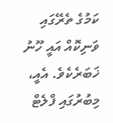ކަމުގެ ތެރޭގައި ވަނިކޮއް އައީ ހޫނު ޚަބަރެކެވެ. އެއީ، މިބުރުގައި ފްލެޓް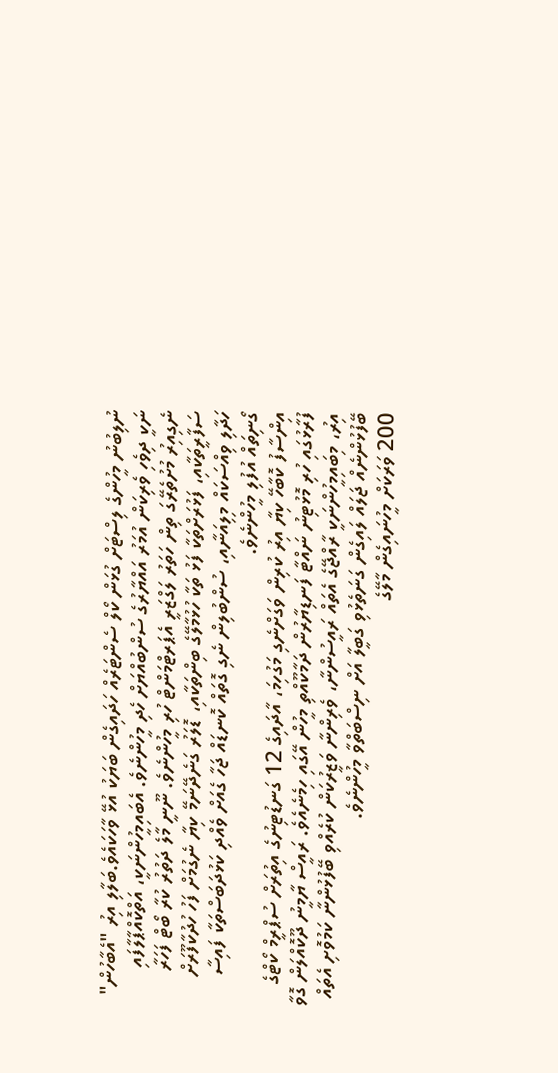ނުލިބުނު މީހުންގެ ލިސްޓަށް ގުޅަން ކޯލް ސެންޓަރެއް ހަދައިގެން ބަޔަކު އުޅޭ ވާހަކައެވެ.ބަލާލި އިރު "އެބާހުން" ނަކީ ދިވެހި ވެރިކަން އުމަރު އައްޔާރުގެ ސުންބުއްޔަށް ހެދި މީހުންނެވެ. އެބައިމީހުންނަކީ، އަތްކޮއްޕާލާފައި ނެގިއިރު މުށުތެރޭގަ ތިން ހަތަރު ލަގްޒަރީ އެޕަރޓްމަންޓް ހުރި މީހުންނެވެ. ނޫނީ މާލެ ދަތުރު ކުރާ ބޯޓް ފަހަރާ ސަފާރީތަކާއި، ފަޅުރަށްތަކާ ފަޅު ތަކާ ހުޅުމާލޭގެ ބިންތަކާއި، ޑޮލަރު ގަނެދޭނަމޭ ކިޔާ ނެގުމަށް ފަހު ހުދުކާފޫރަށް ހަދާލި ވިއްސަކައް މިލިއަނާއި، ސުންބުލިން ނެގި ގޮތައް ކޮނޑައް ޖަހާ ގެއަށް ވެއްދި ކަޅުދަބަސްތަކާ ފައިސާ ގޯނިތައް އުފުލި މީހުންނެވެ.
އިންސާފު ކޮބާހޭ ކިޔާ އިރު ކުރިން ވަގަށްނެގި މަގުހިމަ، އާދައިގެ 12 ގަނޑުޓިނުގެ އިތުރަށް ސުޕްރީމް ކޯޓްގެ ފުރާޅުގައި ހުރި މޮޅުޓިނު ނައްޓާ ފަނޑިޔާރުން ދަމާކޫއްތި މީހުން އޭގައި ހިމެނެއެވެ. ރައީސް ޔާމީނު ދޫކޮއްލަން ގޮވާ އިރު، މިބައިމީހުންނަކީ ރާއްޖޭގެ އެތައް ރައީސުންނާ، ވެރިންނާ ވަޒީރުކަން ކުރެއްވި ބޭފުޅުންނާ ކަމުވޮށި އެތައް ބޭފުޅުންނެއް ޖަލައް ލައިގެން ގަނަތެޅުވި ގަބީލާ އަށް ނިސްބަތްވާ މީހުންނެވެ.
200 ވަރަކަށް މީހުނައިގެން މާލޭގެ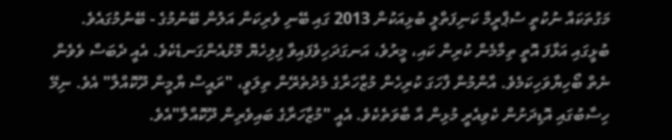މަގުތަކައް ނުކުތީ ސުޕްރީމް ކަނިފަތްލީ ބުޅިއަކުން 2013 ގައި ބޭނި ވެރިކަން އަލުން ބޭނުމުގެ - ބޭނުމުގައެވެ. ބުޅީގައި އަޅާފަ އޮތީ ތިމާމެން ކުރިން ކައި، މީރުވެ، އަނގަދަހިވެފައިވާ ފިލިހެޔޮ މޮޅުއެންގަނޑެކެވެ. އެއީ ދެބަސް ވެވެން ނެތް ބޯހިޔާވަހިކަމެވެ. އާންމުން ފާހަގަ ކުރިހެން މުޒާހަރާގެ މެދުތެރޭން ތިލަވީ، "ރައީސް ޔާމީން ދޫކޮއްލާ" އެވެ. ނިމޭ ހިސާބުގައި އޮޑިދަށުން ކެވިއެރީ މުޅިން އާ ބާވަތެކެވެ. އެއީ "މުޒާހަރާގެ ބައިވެރިން ދޫކޮއްލާ"އެވެ.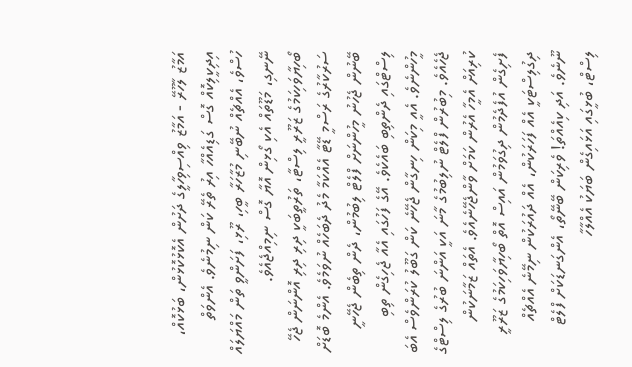އަމާޒު ލާހޫރޭ - އަމާޒު ވިއްސިވިހާލީގެ ދަށުން އެކޮޅުކޮޅުން، ބަޅުކޮއް، އިދިކީލިކޮއް ގޮސް ގަޑިއެއްހާ އިރު ތެރޭ ކަން ނިމުނެވެ. އެންވަތް ހުސްވެ، އެއްޗެއް ނުބޭނި މުޒާހަރާ ބީހި، ރޫޅި، ފަށަންވީ ތަން މައްޔަލައް ނޭނގި، މަޑޫތައް އެކި ގޯޅިން އޮޔާ ގޮސް ނިމިއްޖެއެވެ.
ބޯހިޔާވަހިކަމުގެ ޒަރޫރީ ލިސްޓާ، ތަރުތީބަކީ ދިރި ދިރި އޮންނަން ޖެހޭ ސަރުކާރުގެ ރަސްމީ ޑޭޓާ އެއްކަމާ މެދު ދެބަހެއް ނުވަމެވެ. އެންމެ ބޮޑަށް ބޭނުން ޖެހުނު މީހުންނަށް ފްލެޓް ލިބުމުން، ދެން ތިބެން ޖެހޭނީ ލިސްޓްގައި ދެންތިބި ބައެކެވެ. އޭގެ ފަހުގައި އެއާ ޖެހިގެން ތިބި މީހުންނެވެ. އެއީ މިކަން ހިނގާން ޖެހޭނެ ކަން ގަބޫލު ކުރަންވެސް އެބަ ޖެހެއެވެ. މިބުރުން ފްލެޓް ނުލިބުމުގެ މާނަ އަކީ އަންނަ ބުރުގެ ލިސްޓްގެ ކުރިއަށް އެމީހާ އެރުން ކަމަށް ވާންޖެހޭނެއެވެ. އެތައް ޒަމާނަކުން ފެށިގެން އުފެދެމުން ދިގުވަމުން އައިސް އޮތް ބޯހިޔާވަހިކަމުގެ ޒަރޫރީ ދިގުލިސްޓަކީ އެއް ފަހަރަކުން، އެއް ދައުރަކުން ނިމޭނެ އެއްޗެއް ނޫނެވެ. އަދި ކިއެއްތަ! ވެރިކަން ބޭނޭތޯ، އެންގަނޑަކަށް ފްލެޓް ލިސްޓް، ބުޅީގައި އަޅައިގެން ބަޔަކު އެއްލާހާ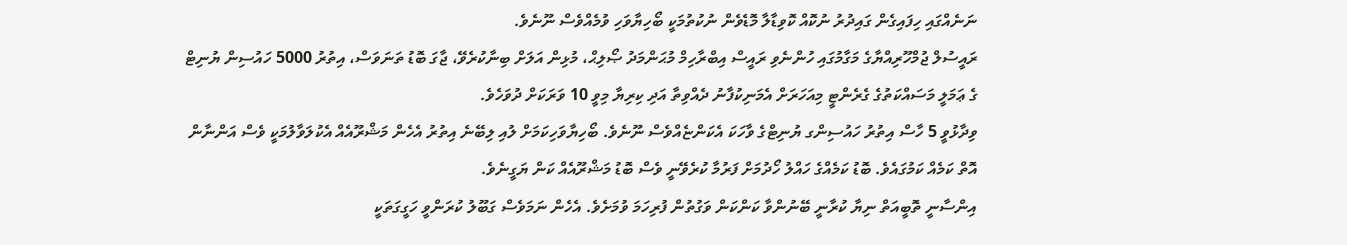ނަނެއްގައި ހިފައިގެން ގައިދުރު ނުކޮއް ކޮވިޑާލާ މޮޑެވެން ނުކުތުމަކީ ބޯހިޔާވަހި ވުމެއްވެސް ނޫނެވެ.
ރައީސުލް ޖުމްހޫރިއްޔާގެ މަގާމުގައި ހުންނެވި ރައީސް އިބްރާހިމް މުޙަންމަދު ޞޯލިޙް، މުޅިން އަލަށް ބިނާކުރެވޭ، ޖާގަ ބޮޑު ތަނަވަސް، އިތުރު 5000 ހައުސިން ޔުނިޓް ގެ ޢަމަލީ މަސައްކަތުގެ ގެރެންޓީ މިއަހަރަށް އެމަނިކުފާނު ދެއްވިތާ އަދި ކިރިޔާ މިވީ 10 ވަރަކަށް ދުވަހެވެ.
ވިދާޅުވީ 5 ހާސް އިތުރު ހައުސިންގ ޔުނިޓްގެ ވާހަކަ އެކަންޏެއްވެސް ނޫނެވެ. ބޯހިޔާވަހިކަމަށް ލުއި ލިބޭނެ އިތުރު އެހެން މަޝްރޫއެއް އެކުލަވާލުމަކީ ވެސް އަންނާން އޮތް ކަމެއް ކަމުގައެވެ. ބޮޑު ކަމެއްގެ ހައްލު ހޯދުމަށް ފަރުމާ ކުރެވޭނީ ވެސް ބޮޑު މަޝްރޫއެއް ކަން ޔަގީނެވެ.
އިންސާނީ ތޮބީއަތް ނިޔާ ކުރާނީ ބޭނުންވާ ކަންކަން ވަގުތުން ފުރިހަމަ ވުމަށެވެ. އެހެން ނަމަވެސް ގަބޫލު ކުރަންވީ ހަގީގަތަކީ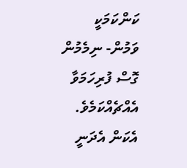ކަންކަމަކީ ވަމުން- ނިމެމުން ގޮސް ފުރިހަމަވާ އެއްޗެއްކަމެވެ. އެކަން އެދަނީ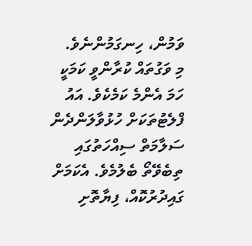ވަމުން، ހިނގަމުންނެވެ.
މި ވަގުތައް ކުރާންވީ ކަމަކީ ހަމަ އެންމެ ކަމެކެވެ. އައު ފްލެޓުތަކަށް ހުޅުވާލަންދެން ސަލާމަތް ސިއްހަތުގައި ތިބެވޭތޯ ބެލުމެވެ. އެކަމަށް ގައިދުރުކޮއް، ފިޔާތޮށި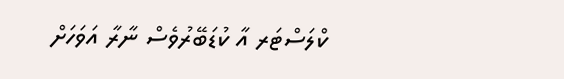ކްލަސްޓަރ އާ ކުޑަބޭރުވެސް ނާރާ އަވަހަށް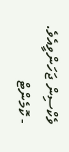ވެކްސިން ޖަހަންވީއެވެ.
- ކޮމެންޓް